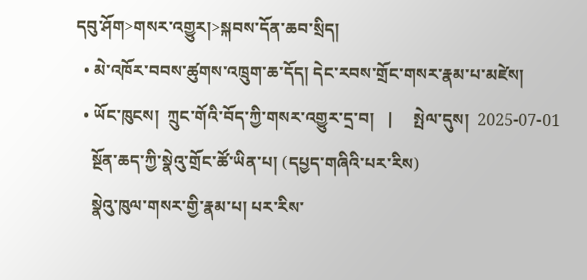དབུ་ཤོག>གསར་འགྱུར།>སྐབས་དོན་ཆབ་སྲིད།
  • མེ་འཁོར་བབས་ཚུགས་འཁྲུག་ཆ་དོད། དེང་རབས་གྲོང་གསར་རྣམ་པ་མཛེས།
  • ཡོང་ཁུངས།  ཀྲུང་གོའི་བོད་ཀྱི་གསར་འགྱུར་དྲ་བ།   |     སྤེལ་དུས།  2025-07-01
    སྔོན་ཆད་ཀྱི་སྣེའུ་གྲོང་ཚོ་ཡིན་པ། (དཔྱད་གཞིའི་པར་རིས)
    སྣེའུ་ཁུལ་གསར་གྱི་རྣམ་པ། པར་རིས་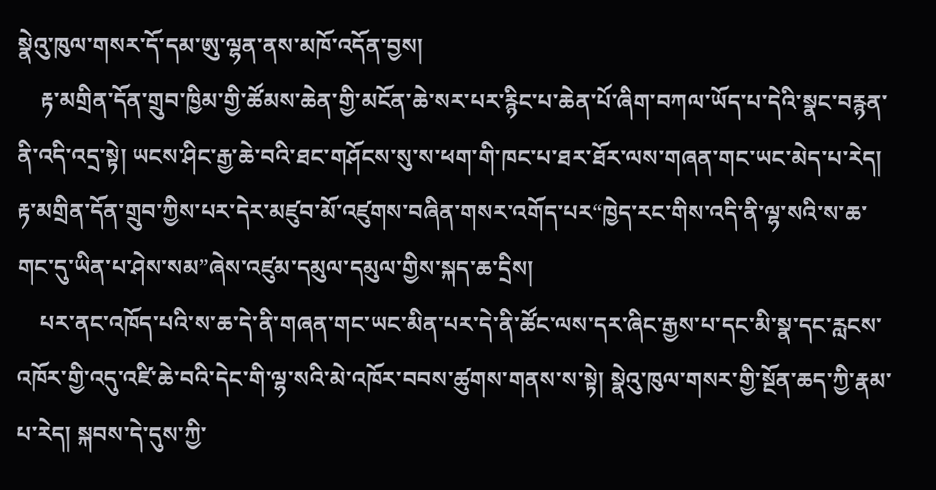སྣེའུ་ཁུལ་གསར་དོ་དམ་ཨུ་ལྷན་ནས་མཁོ་འདོན་བྱས།
    རྟ་མགྲིན་དོན་གྲུབ་ཁྱིམ་གྱི་ཚོམས་ཆེན་གྱི་མངོན་ཆེ་སར་པར་རྙིང་པ་ཆེན་པོ་ཞིག་བཀལ་ཡོད་པ་དེའི་སྣང་བརྙན་ནི་འདི་འདྲ་སྟེ། ཡངས་ཤིང་རྒྱ་ཆེ་བའི་ཐང་གཤོངས་སུ་ས་ཕག་གི་ཁང་པ་ཐར་ཐོར་ལས་གཞན་གང་ཡང་མེད་པ་རེད། རྟ་མགྲིན་དོན་གྲུབ་ཀྱིས་པར་དེར་མཛུབ་མོ་འཛུགས་བཞིན་གསར་འགོད་པར“ཁྱེད་རང་གིས་འདི་ནི་ལྷ་སའི་ས་ཆ་གང་དུ་ཡིན་པ་ཤེས་སམ”ཞེས་འཛུམ་དམུལ་དམུལ་གྱིས་སྐད་ཆ་དྲིས།
    པར་ནང་འཁོད་པའི་ས་ཆ་དེ་ནི་གཞན་གང་ཡང་མིན་པར་དེ་ནི་ཚོང་ལས་དར་ཞིང་རྒྱས་པ་དང་མི་སྣ་དང་རླངས་འཁོར་གྱི་འདུ་འཛི་ཆེ་བའི་དེང་གི་ལྷ་སའི་མེ་འཁོར་བབས་ཚུགས་གནས་ས་སྟེ། སྣེའུ་ཁུལ་གསར་གྱི་སྔོན་ཆད་ཀྱི་རྣམ་པ་རེད། སྐབས་དེ་དུས་ཀྱི་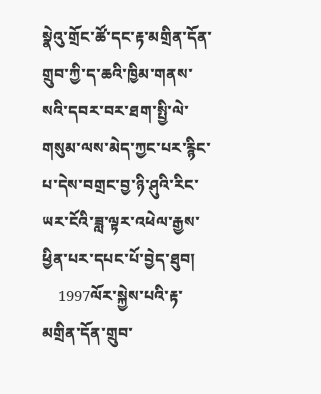སྣེའུ་གྲོང་ཚོ་དང་རྟ་མགྲིན་དོན་གྲུབ་ཀྱི་ད་ཆའི་ཁྱིམ་གནས་སའི་དབར་བར་ཐག་སྤྱི་ལེ་གསུམ་ལས་མེད་ཀྱང་པར་རྙིང་པ་དེས་བགྲང་བྱ་ཉི་ཤུའི་རིང་ཡར་ངོའི་ཟླ་ལྟར་འཕེལ་རྒྱས་ཕྱིན་པར་དཔང་པོ་བྱེད་ཐུབ།
    1997ལོར་སྐྱེས་པའི་རྟ་མགྲིན་དོན་གྲུབ་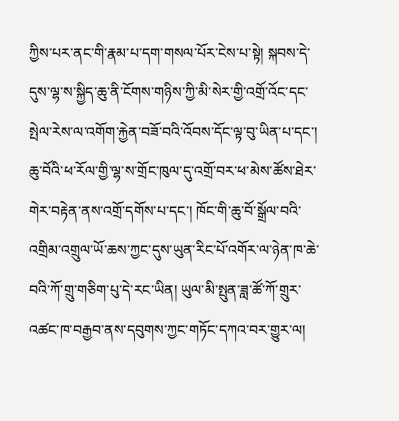ཀྱིས་པར་ནང་གི་རྣམ་པ་དག་གསལ་པོར་ངེས་པ་སྟེ། སྐབས་དེ་དུས་ལྷ་ས་སྐྱིད་ཆུ་ནི་ངོགས་གཉིས་ཀྱི་མི་སེར་གྱི་འགྲོ་འོང་དང་སྤེལ་རེས་ལ་འགོག་རྐྱེན་བཟོ་བའི་འོབས་དོང་ལྟ་བུ་ཡིན་པ་དང་། ཆུ་བོའི་ཕ་རོལ་གྱི་ལྷ་ས་གྲོང་ཁུལ་དུ་འགྲོ་བར་ཕ་མེས་ཚོས་ཐེར་གེར་བརྟེན་ནས་འགྲོ་དགོས་པ་དང་། ཁོང་གི་ཆུ་བོ་སྒྲོལ་བའི་འགྲིམ་འགྲུལ་ཡོ་ཆས་ཀྱང་དུས་ཡུན་རིང་པོ་འགོར་ལ་ཉེན་ཁ་ཆེ་བའི་ཀོ་གྲུ་གཅིག་པུ་དེ་རང་ཡིན། ཡུལ་མི་སྤུན་ཟླ་ཚོ་ཀོ་གྲུར་འཚང་ཁ་བརྒྱབ་ནས་དབུགས་ཀྱང་གཏོང་དཀའ་བར་གྱུར་ལ།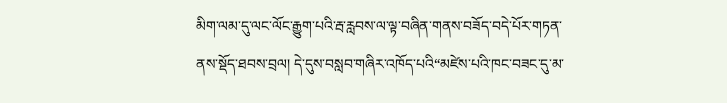མིག་ལམ་དུ་ལང་ལོང་རྒྱུག་པའི་རྦ་རླབས་ལ་ལྟ་བཞིན་གནས་བཟོད་བདེ་པོར་གཏན་ནས་སྡོད་ཐབས་བྲལ། དེ་དུས་བསླབ་གཞིར་འཁོད་པའི“མཛེས་པའི་ཁང་བཟང་དུ་མ་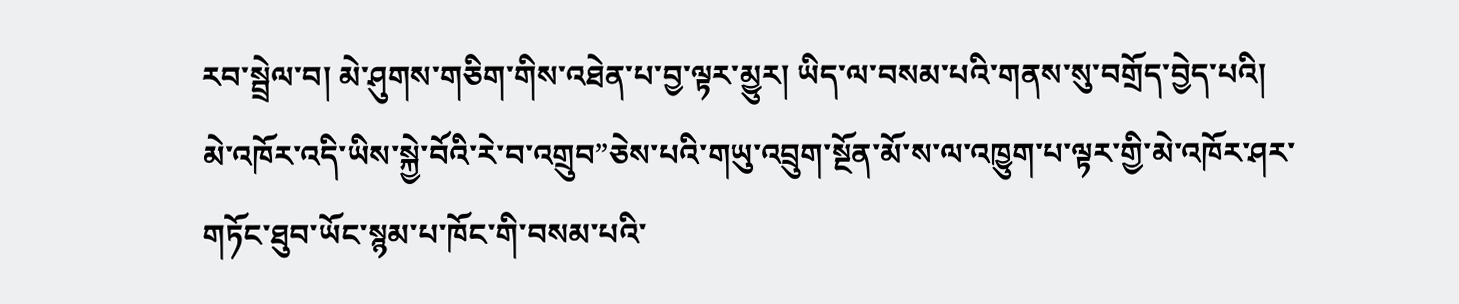རབ་སྦྲེལ་བ། མེ་ཤུགས་གཅིག་གིས་འཐེན་པ་བྱ་ལྟར་མྱུར། ཡིད་ལ་བསམ་པའི་གནས་སུ་བགྲོད་བྱེད་པའི། མེ་འཁོར་འདི་ཡིས་སྐྱེ་བོའི་རེ་བ་འགྲུབ”ཅེས་པའི་གཡུ་འབྲུག་སྔོན་མོ་ས་ལ་འཁྱུག་པ་ལྟར་གྱི་མེ་འཁོར་ཤར་གཏོང་ཐུབ་ཡོང་སྙམ་པ་ཁོང་གི་བསམ་པའི་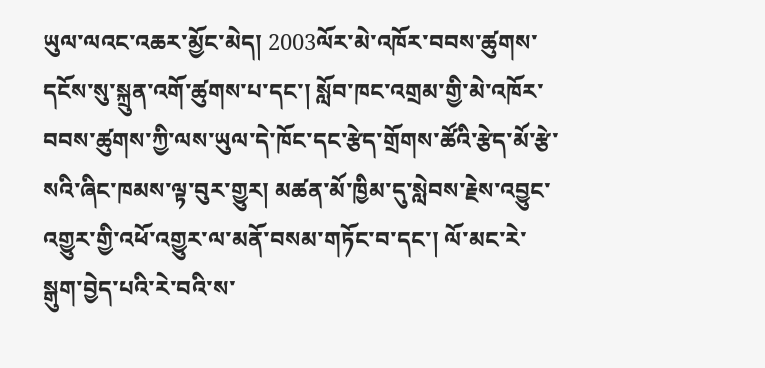ཡུལ་ལའང་འཆར་མྱོང་མེད། 2003ལོར་མེ་འཁོར་བབས་ཚུགས་དངོས་སུ་སྐྲུན་འགོ་ཚུགས་པ་དང་། སློབ་ཁང་འགྲམ་གྱི་མེ་འཁོར་བབས་ཚུགས་ཀྱི་ལས་ཡུལ་དེ་ཁོང་དང་རྩེད་གྲོགས་ཚོའི་རྩེད་མོ་རྩེ་སའི་ཞིང་ཁམས་ལྟ་བུར་གྱུར། མཚན་མོ་ཁྱིམ་དུ་སླེབས་རྗེས་འབྱུང་འགྱུར་གྱི་འཕོ་འགྱུར་ལ་མནོ་བསམ་གཏོང་བ་དང་། ལོ་མང་རེ་སྒུག་བྱེད་པའི་རེ་བའི་ས་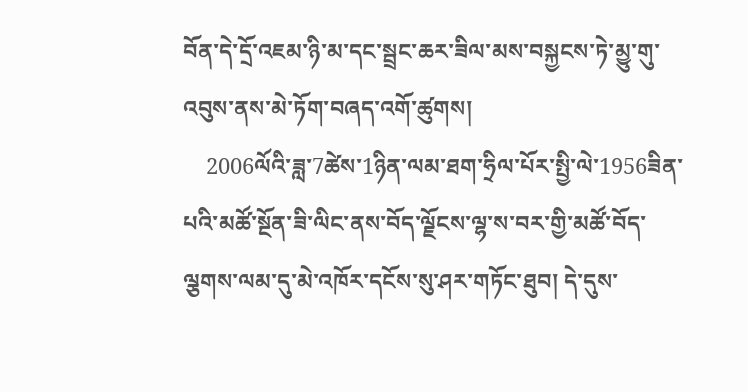བོན་དེ་དྲོ་འཇམ་ཉི་མ་དང་སྦྲང་ཆར་ཟིལ་མས་བསྐྱངས་ཏེ་མྱུ་གུ་འབུས་ནས་མེ་ཏོག་བཞད་འགོ་ཚུགས།
    2006ལོའི་ཟླ་7ཚེས་1ཉིན་ལམ་ཐག་ཧྲིལ་པོར་སྤྱི་ལེ་1956ཟིན་པའི་མཚོ་སྔོན་ཟི་ལིང་ནས་བོད་ལྗོངས་ལྷ་ས་བར་གྱི་མཚོ་བོད་ལྕགས་ལམ་དུ་མེ་འཁོར་དངོས་སུ་ཤར་གཏོང་ཐུབ། དེ་དུས་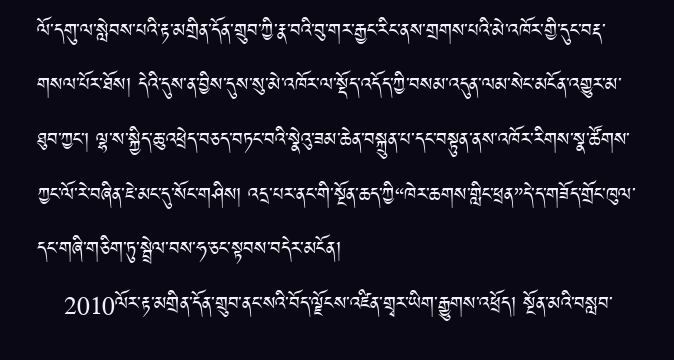ལོ་དགུ་ལ་སླེབས་པའི་རྟ་མགྲིན་དོན་གྲུབ་ཀྱི་རྣ་བའི་བུ་གར་རྒྱང་རིང་ནས་གྲགས་པའི་མེ་འཁོར་གྱི་དུང་བརྡ་གསལ་པོར་ཐོས། དེའི་དུས་ན་བྱིས་དུས་སུ་མེ་འཁོར་ལ་སྡོད་འདོད་ཀྱི་བསམ་འདུན་ལམ་སེང་མངོན་འགྱུར་མ་ཐུབ་ཀྱང་། ལྷ་ས་སྐྱིད་ཆུ་འཕྲེད་བཅད་བཏང་བའི་སྣེའུ་ཟམ་ཆེན་བསྐྲུན་པ་དང་བསྟུན་ནས་འཁོར་རིགས་སྣ་ཚོགས་ཀྱང་ལོ་རེ་བཞིན་ཇེ་མང་དུ་སོང་གཤིས། འདྲ་པར་ནང་གི་སྔོན་ཆད་ཀྱི“ཁེར་ཆགས་གླིང་ཕྲན”དེ་ད་གཟོད་གྲོང་ཁུལ་དང་གཞི་གཅིག་ཏུ་སྦྲེལ་བས་ཧ་ཅང་སྟབས་བདེར་མངོན།
    2010ལོར་རྟ་མགྲིན་དོན་གྲུབ་ནང་སའི་བོད་ལྗོངས་འཛིན་གྲྭར་ཡིག་རྒྱུགས་འཕྲོད། སྔོན་མའི་བསླབ་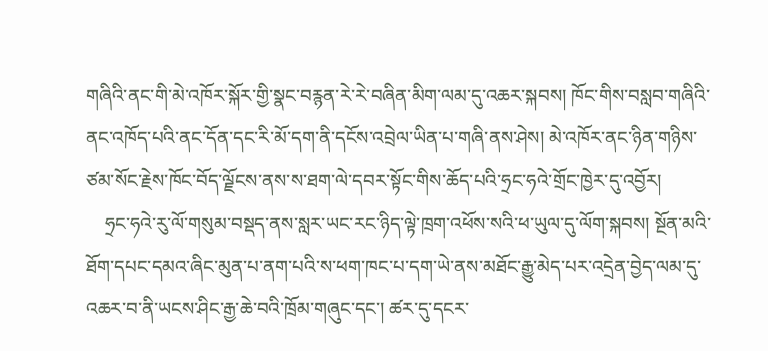གཞིའི་ནང་གི་མེ་འཁོར་སྐོར་གྱི་སྣང་བརྙན་རེ་རེ་བཞིན་མིག་ལམ་དུ་འཆར་སྐབས། ཁོང་གིས་བསླབ་གཞིའི་ནང་འཁོད་པའི་ནང་དོན་དང་རི་མོ་དག་ནི་དངོས་འབྲེལ་ཡིན་པ་གཞི་ནས་ཤེས། མེ་འཁོར་ནང་ཉིན་གཉིས་ཙམ་སོང་རྗེས་ཁོང་བོད་ལྗོངས་ནས་ས་ཐག་ལེ་དབར་སྟོང་གིས་ཆོད་པའི་ཧྲང་ཧའེ་གྲོང་ཁྱེར་དུ་འབྱོར།
    ཧྲང་ཧའེ་རུ་ལོ་གསུམ་བསྡད་ནས་སླར་ཡང་རང་ཉིད་ལྟེ་ཁྲག་འཕོས་སའི་ཕ་ཡུལ་དུ་ལོག་སྐབས། སྔོན་མའི་ཐོག་དཔང་དམའ་ཞིང་མུན་པ་ནག་པའི་ས་ཕག་ཁང་པ་དག་ཡེ་ནས་མཐོང་རྒྱུ་མེད་པར་འདྲེན་བྱེད་ལམ་དུ་འཆར་བ་ནི་ཡངས་ཤིང་རྒྱ་ཆེ་བའི་ཁྲོམ་གཞུང་དང་། ཚར་དུ་དངར་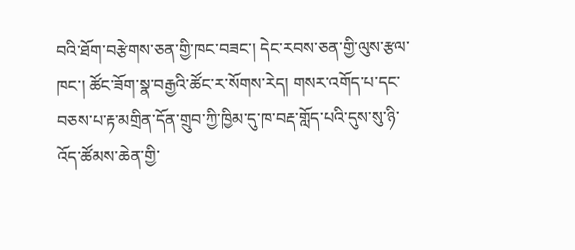བའི་ཐོག་བརྩེགས་ཅན་གྱི་ཁང་བཟང་། དེང་རབས་ཅན་གྱི་ལུས་རྩལ་ཁང་། ཚོང་ཟོག་སྣ་བརྒྱའི་ཚོང་ར་སོགས་རེད། གསར་འགོད་པ་དང་བཅས་པ་རྟ་མགྲིན་དོན་གྲུབ་ཀྱི་ཁྱིམ་དུ་ཁ་བརྡ་གློད་པའི་དུས་སུ་ཉི་འོད་ཚོམས་ཆེན་གྱི་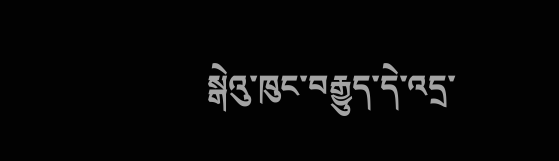སྒེའུ་ཁུང་བརྒྱུད་དེ་འདྲ་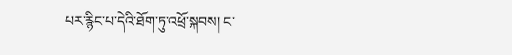པར་རྙིང་པ་དེའི་ཐོག་ཏུ་འཕྲོ་སྐབས། ང་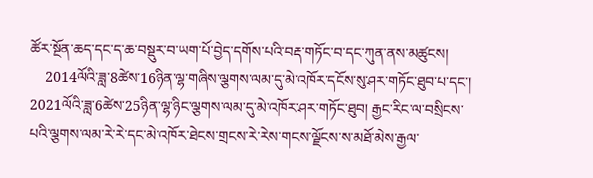ཚོར་སྔོན་ཆད་དང་ད་ཆ་བསྡུར་བ་ཡག་པོ་བྱེད་དགོས་པའི་བརྡ་གཏོང་བ་དང་ཀུན་ནས་མཚུངས།
    2014ལོའི་ཟླ་8ཚེས་16ཉིན་ལྷ་གཞིས་ལྕགས་ལམ་དུ་མེ་འཁོར་དངོས་སུ་ཤར་གཏོང་ཐུབ་པ་དང་། 2021ལོའི་ཟླ་6ཚེས་25ཉིན་ལྷ་ཉིང་ལྕགས་ལམ་དུ་མེ་འཁོར་ཤར་གཏོང་ཐུབ། རྒྱང་རིང་ལ་བསྲིངས་པའི་ལྕགས་ལམ་རེ་རེ་དང་མེ་འཁོར་ཐེངས་གྲངས་རེ་རེས་གངས་ལྗོངས་ས་མཐོ་མེས་རྒྱལ་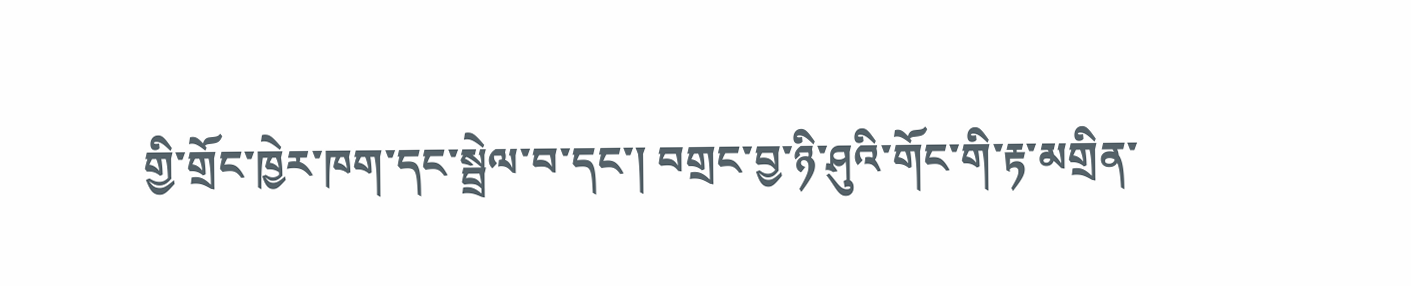གྱི་གྲོང་ཁྱེར་ཁག་དང་སྦྲེལ་བ་དང་། བགྲང་བྱ་ཉི་ཤུའི་གོང་གི་རྟ་མགྲིན་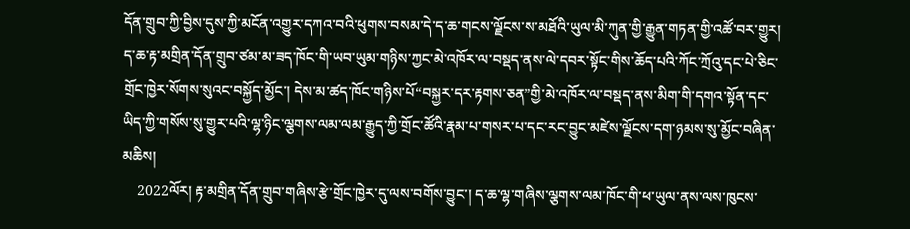དོན་གྲུབ་ཀྱི་བྱིས་དུས་ཀྱི་མངོན་འགྱུར་དཀའ་བའི་ཕུགས་བསམ་དེ་ད་ཆ་གངས་ལྗོངས་ས་མཐོའི་ཡུལ་མི་ཀུན་གྱི་རྒྱུན་གཏན་གྱི་འཚོ་བར་གྱུར། ད་ཆ་རྟ་མགྲིན་དོན་གྲུབ་ཙམ་མ་ཟད་ཁོང་གི་ཡབ་ཡུམ་གཉིས་ཀྱང་མེ་འཁོར་ལ་བསྡད་ནས་ལེ་དབར་སྟོང་གིས་ཆོད་པའི་ཀོང་ཀྲོའུ་དང་པེ་ཅིང་གྲོང་ཁྱེར་སོགས་སུའང་བསྐྱོད་མྱོང་། དེས་མ་ཚད་ཁོང་གཉིས་པོ“བསྐྱར་དར་རྟགས་ཅན”གྱི་མེ་འཁོར་ལ་བསྡད་ནས་མིག་གི་དགའ་སྟོན་དང་ཡིད་ཀྱི་གསོས་སུ་གྱུར་པའི་ལྷ་ཉིང་ལྕགས་ལམ་ལམ་རྒྱུད་ཀྱི་གྲོང་ཚོའི་རྣམ་པ་གསར་པ་དང་རང་བྱུང་མཛེས་ལྗོངས་དག་ཉམས་སུ་མྱོང་བཞིན་མཆིས།
    2022ལོར། རྟ་མགྲིན་དོན་གྲུབ་གཞིས་རྩེ་གྲོང་ཁྱེར་དུ་ལས་བགོས་བྱུང་། ད་ཆ་ལྷ་གཞིས་ལྕགས་ལམ་ཁོང་གི་ཕ་ཡུལ་ནས་ལས་ཁུངས་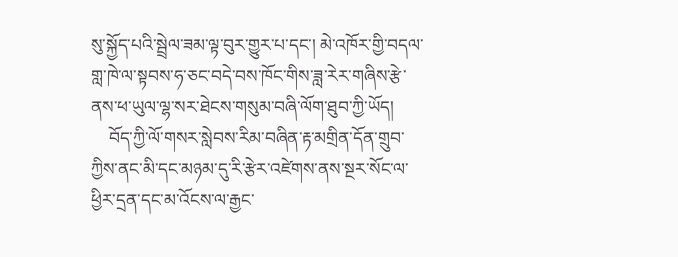སུ་སྐྱོད་པའི་སྦྲེལ་ཟམ་ལྟ་བུར་གྱུར་པ་དང་། མེ་འཁོར་གྱི་བདལ་གླ་ཁེ་ལ་སྟབས་ཧ་ཅང་བདེ་བས་ཁོང་གིས་ཟླ་རེར་གཞིས་རྩེ་ནས་ཕ་ཡུལ་ལྷ་སར་ཐེངས་གསུམ་བཞི་ལོག་ཐུབ་ཀྱི་ཡོད།
    བོད་ཀྱི་ལོ་གསར་སླེབས་རིམ་བཞིན་རྟ་མགྲིན་དོན་གྲུབ་ཀྱིས་ནང་མི་དང་མཉམ་དུ་རི་རྩེར་འཛེགས་ནས་སྔར་སོང་ལ་ཕྱིར་དྲན་དང་མ་འོངས་ལ་རྒྱང་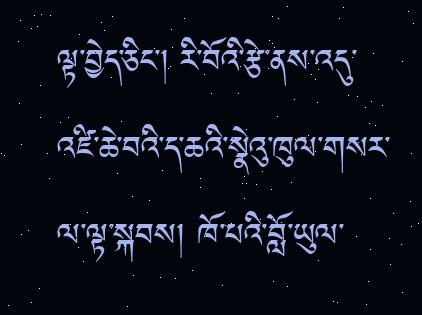ལྟ་བྱེད་ཅིང་། རི་བོའི་རྩེ་ནས་འདུ་འཛི་ཆེ་བའི་ད་ཆའི་སྣེའུ་ཁུལ་གསར་ལ་ལྟ་སྐབས། ཁོ་པའི་བློ་ཡུལ་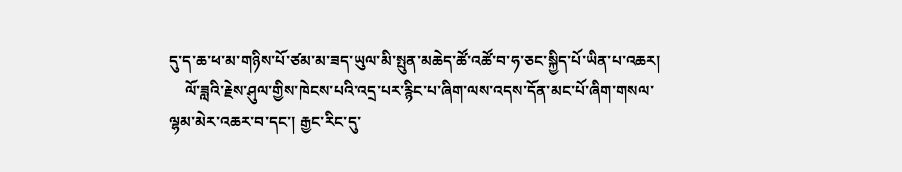དུ་ད་ཆ་ཕ་མ་གཉིས་པོ་ཙམ་མ་ཟད་ཡུལ་མི་སྤུན་མཆེད་ཚོ་འཚོ་བ་ཧ་ཅང་སྐྱིད་པོ་ཡིན་པ་འཆར།
    ལོ་ཟླའི་རྗེས་ཤུལ་གྱིས་ཁེངས་པའི་འདྲ་པར་རྙིང་པ་ཞིག་ལས་འདས་དོན་མང་པོ་ཞིག་གསལ་ལྷམ་མེར་འཆར་བ་དང་། རྒྱང་རིང་དུ་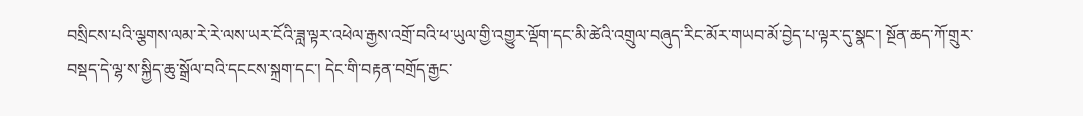བསྲིངས་པའི་ལྕགས་ལམ་རེ་རེ་ལས་ཡར་ངོའི་ཟླ་ལྟར་འཕེལ་རྒྱས་འགྲོ་བའི་ཕ་ཡུལ་གྱི་འགྱུར་ལྡོག་དང་མི་ཚེའི་འགྲུལ་བཞུད་རིང་མོར་གཡབ་མོ་བྱེད་པ་ལྟར་དུ་སྣང་། སྔོན་ཆད་ཀོ་གྲུར་བསྡད་དེ་ལྷ་ས་སྐྱིད་ཆུ་སྒྲོལ་བའི་དངངས་སྐྲག་དང་། དེང་གི་བརྟན་བགྲོད་རྒྱང་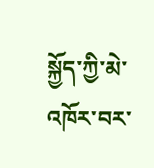སྐྱོད་ཀྱི་མེ་འཁོར་བར་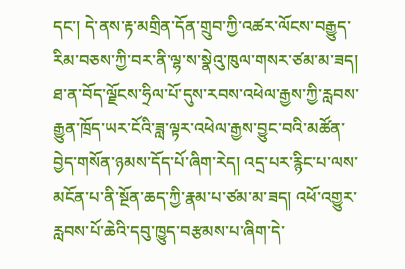དང་། དེ་ནས་རྟ་མགྲིན་དོན་གྲུབ་ཀྱི་འཚར་ལོངས་བརྒྱུད་རིམ་བཅས་ཀྱི་བར་ནི་ལྷ་ས་སྣེའུ་ཁུལ་གསར་ཙམ་མ་ཟད། ཐ་ན་བོད་ལྗོངས་ཧྲིལ་པོ་དུས་རབས་འཕེལ་རྒྱས་ཀྱི་རླབས་རྒྱུན་ཁྲོད་ཡར་ངོའི་ཟླ་ལྟར་འཕེལ་རྒྱས་བྱུང་བའི་མཚོན་བྱེད་གསོན་ཉམས་དོད་པོ་ཞིག་རེད། འདྲ་པར་རྙིང་པ་ལས་མངོན་པ་ནི་སྔོན་ཆད་ཀྱི་རྣམ་པ་ཙམ་མ་ཟད། འཕོ་འགྱུར་རླབས་པོ་ཆེའི་དབུ་ཁྱུད་བརྩམས་པ་ཞིག་དེ་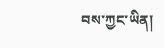བས་ཀྱང་ཡིན།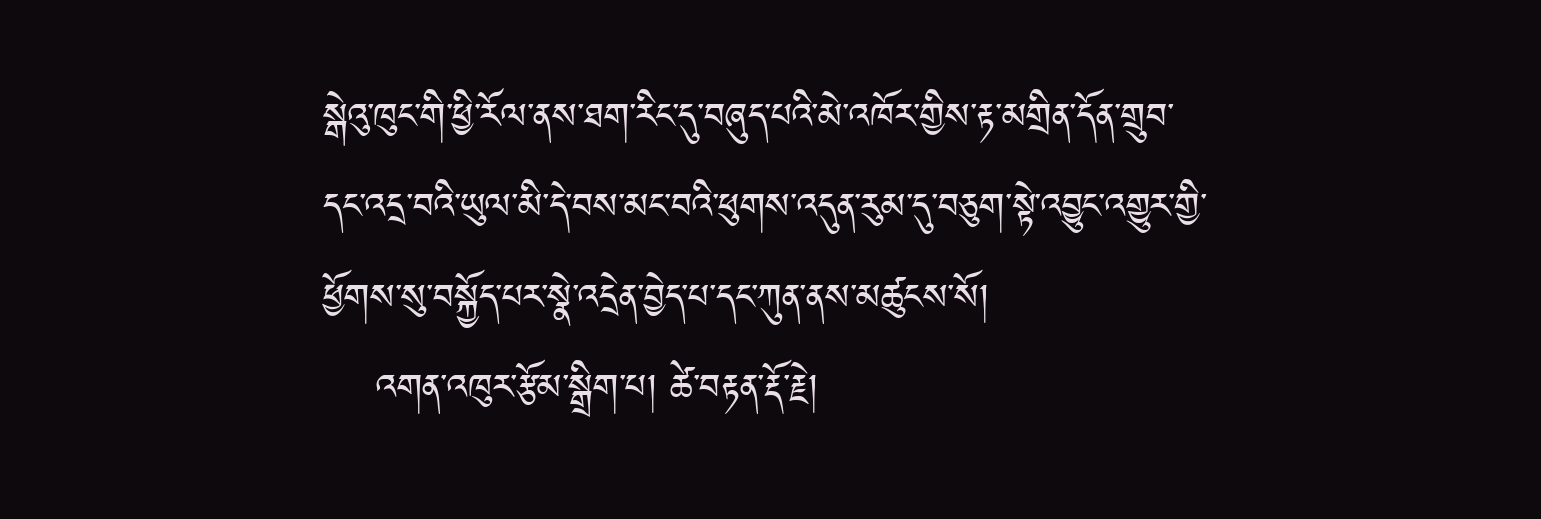སྒེའུ་ཁུང་གི་ཕྱི་རོལ་ནས་ཐག་རིང་དུ་བཞུད་པའི་མེ་འཁོར་གྱིས་རྟ་མགྲིན་དོན་གྲུབ་དང་འདྲ་བའི་ཡུལ་མི་དེ་བས་མང་བའི་ཕུགས་འདུན་རུམ་དུ་བཅུག་སྟེ་འབྱུང་འགྱུར་གྱི་ཕྱོགས་སུ་བསྐྱོད་པར་སྣེ་འདྲེན་བྱེད་པ་དང་ཀུན་ནས་མཚུངས་སོ།
    འགན་འཁུར་རྩོམ་སྒྲིག་པ། ཚེ་བརྟན་རྡོ་རྗེ།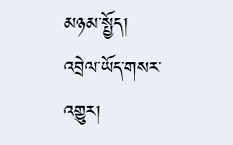མཉམ་སྤྱོད།
འབྲེལ་ཡོད་གསར་འགྱུར།